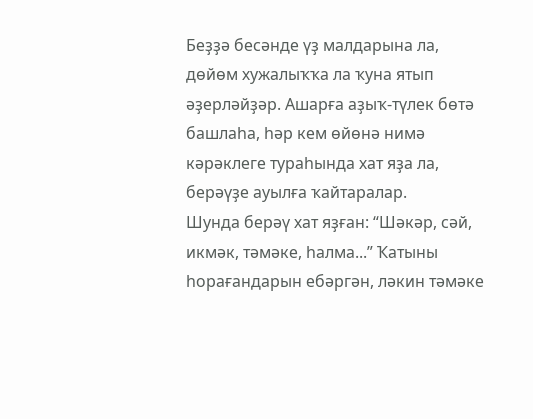Беҙҙә бесәнде үҙ малдарына ла, дөйөм хужалыҡҡа ла ҡуна ятып әҙерләйҙәр. Ашарға аҙыҡ-түлек бөтә башлаһа, һәр кем өйөнә нимә кәрәклеге тураһында хат яҙа ла, берәүҙе ауылға ҡайтаралар.
Шунда берәү хат яҙған: “Шәкәр, сәй, икмәк, тәмәке, һалма...” Ҡатыны һорағандарын ебәргән, ләкин тәмәке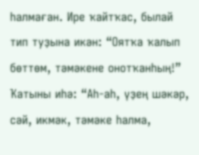һалмаған. Ире ҡайтҡас, былай тип туҙына икән: “Оятҡа ҡалып бөттөм, тәмәкене онотҡанһың!” Ҡатыны иһә: “Аһ-аһ, үҙең шәкәр, сәй, икмәк, тәмәке һалма,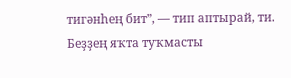тигәнһең бит”, — тип аптырай, ти. Беҙҙең яҡта туҡмасты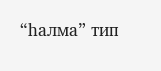“һалма” тип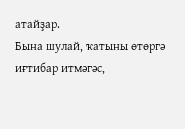атайҙар.
Бына шулай, ҡатыны өтөргә иғтибар итмәгәс,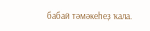бабай тәмәкеһеҙ ҡала.